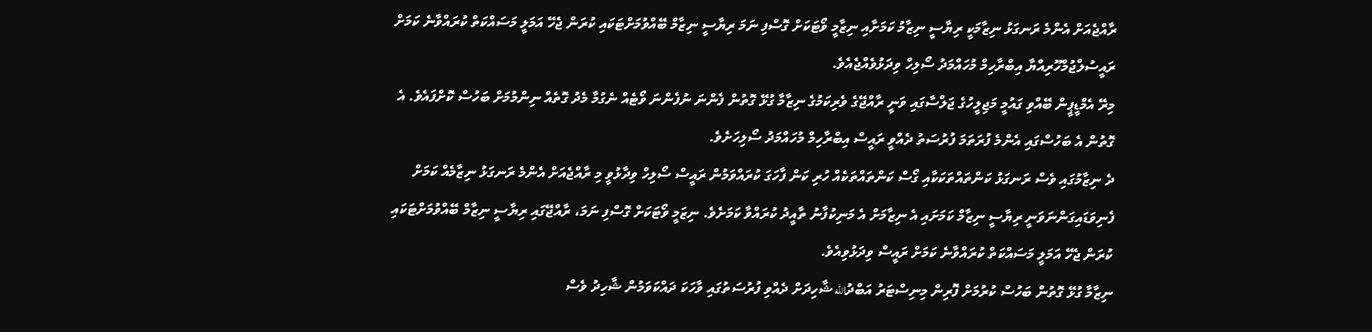ރާއްޖެއަށް އެންމެ ރަނގަޅު ނިޒާމަކީ ރިޔާސީ ނިޒާމު ކަމަށާއި ނިޒާމީ ވޯޓަކަށް ގޮސްފި ނަމަ ރިޔާސީ ނިޒާމް ބޭއްވުމަށްޓަކައި ކުރަން ޖެހޭ އަމަލީ މަސައްކަތް ކުރައްވާނެ ކަމަށް ރައީސުލްޖުމްހޫރިއްޔާ އިބްރާހިމް މުހައްމަދު ސޯލިހް ވިދަޅުވެއްޖެއެވެ.
މިރޭ އެމްޑީޕީން ބޭއްވި ގައުމީ މަޖިލީހުގެ ޖަލްސާގައި ވަނީ ރާއްޖޭގެ ވެރިކަމުގެ ނިޒާމާ ގުޅޭ ގޮތުން ފެންނަ ނުފެންނަ ވޯޓެއް ނެގުމާ މެދު ގޮތެއް ނިންމުމަށް ބަހުސް ކޮށްފައެވެ. އެ ގޮތުން އެ ބަހުސްގައި އެންމެ ފުރަތަމަ ފުރުސަތު ދެއްވީ ރައީސް އިބްރާހިމް މުހައްމަދު ސޯލިހަށެވެ.
ދެ ނިޒާމުގައި ވެސް ރަނގަޅު ކަންތައްތަކަކާއި ގޯސް ކަންތައްތަކެއް ހުރި ކަން ފާހަގަ ކުރައްވަމުން ރައީސް ސޯލިހް ވިދާޅުވީ މި ރާއްޖެއަށް އެންމެ ރަނގަޅު ނިޒާމެއް ކަމަށް ފެނިވަޑައިގަންނަވަނީ ރިޔާސީ ނިޒާމް ކަމަށައި އެ ނިޒާމަށް އެ މަނިކުފާނު ތާއީދު ކުރައްވާ ކަމަށެވެ. ނިޒަމީ ވޯޓަކަށް ގޮސްފި ނަމަ، ރާއްޖޭގައި ރިޔާސީ ނިޒާމް ބޭއްވުމަށްޓަކައި ކުރަން ޖެހޭ އަމަލީ މަސައްކަތް ކުރައްވާނެ ކަމަށް ރައީސް ވިދަޅުވިއެވެ.
ނިޒާމާ ގުޅޭ ގޮތުން ބަހުސް ކުރުމަށް ފޮރިން މިނިސްޓަރު އަބްދުالله ޝާހިދަށް ދެއްވި ފުރުސަތުގައި ވާހަކަ ދައްކަވަމުން ޝާހިދު ވެސް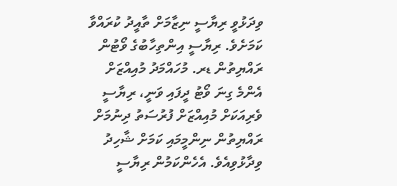ވިދަޅުވީ ރިޔާސީ ނިޒާމަށް ތާއީދު ކުރައްވާ ކަމަށެވެ. ރިޔާސީ އިންތިހާބުގެ ވޯޓުން ރައްޔިތުން ޑރ. މުހައްމަދު މުއިއްޒަށް އެންމެ ގިނަ ވޯޓު ދީފައި ވަނީ، ރިޔާސީ ވެރިއަކަށް މުއިއްޒަށް ފުރުސަތު ދިނުމަށް ރައްޔިތުން ނިންމީމައި ކަމަށް ޝާހިދު ވިދާޅުވިއެވެ. އެހެންކަމުން ރިޔާސީ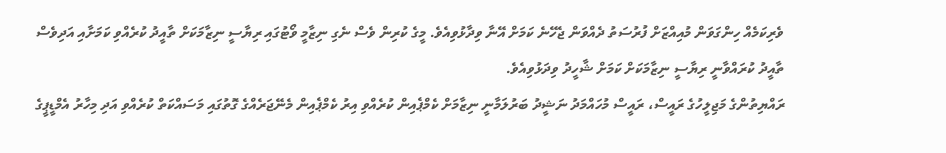ވެރިކަމެއް ހިންގަވަން މުއިއްޒަށް ފުރުސަތު ދެއްވަން ޖެހޭނެ ކަމަށް އޭނާ ވިދާޅުވިއެވެ. މީގެ ކުރިން ވެސް ނެގި ނިޒާމީ ވޯޓުގައި ރިޔާސީ ނިޒާމަކަށް ތާއީދު ކުރެއްވި ކަމަށާއި އަދިވެސް ތާއީދު ކުރައްވާނީ ރިޔާސީ ނިޒާމަކަށް ކަމަށް ޝާހީދު ވިދަޅުވިއެވެ.
ރައްޔިތުންގެ މަޖިލީހުގެ ރައީސް، ރައީސް މުހައްމަދު ނަޝީދު ބަރުލަމާނީ ނިޒާމަށް ކެމްޕެއިން ކުރެއްވި އިރު ކެމްޕެއިން މެނޭޖަރެއްގެ ގޮތުގައި މަސައްކަތް ކުރެއްވި އަދި މިހާރު އެމްޑީޕީގެ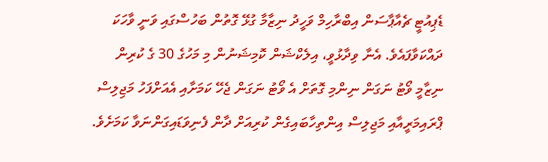ޑެޕިއުޓީ ޗެއާޕާސަން އިބްރާހިމް ވަހީދު ނިޒާމާ ގުޅޭ ގޮތުން ބަހުސްގައި ވަނީ ވާހަކަ ދައްކަވާފައެވެ. އެނާ ވިދާޅުވީ، އިލެކްޝަން ކޮމިޝަނުން މި މަހުގެ 30 ގެ ކުރިން ނިޒާމީ ވޯޓު ނަގަން ނިންމި ގޮތަށް އެ ވޯޓު ނަގަން ޖެހޭ ކަމަށާއި އެއަށްފަހު މަޖިލިސް ޕްރައިމަރީއާއި މަޖިލިސް އިންތިހާބައިގެން ކުރިއަށް ދާން ފެނިވަޑައިގަންނަވާ ކަމަށެވެ.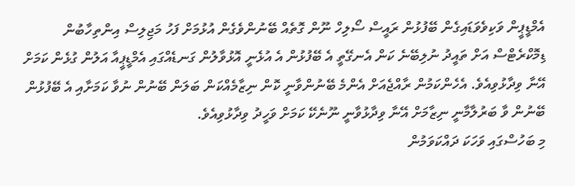އެމްޑީޕީން ވަކިވެވަޑައިގެން ބޭފުޅުން ރައީސް ސޯލިހް ނޫން ގޮތެއް ބޭނުންވެގެން އުޅުމަށް ފަހު މަޖިލިސް އިންތިހާބުން ޑިމޮކްރެޓްސް އަށް ތައީދު ނުލިބޭނެ ކަން އެނގޭތީ އެ ބޭފުޅުން އެ އުޅެނީ އޮޅުވާލުން ގަނޑެއްގައި އެމްޑީޕީއާ އަލުން ގުޅެން ކަމަށް އޭނާ ވިދާޅުވިއެވެ. އެހެންކަމުން ރާއްޖެއަށް އެންމެ ބޭނުންވާނީ ކޮން ނިޒާމެއްކަން ބަލަން ބޭނުން ނުވާ ކަމަށާއި އެ ބޭފުޅުން ބޭނުން ވާ ބަރުލާމާނީ ނިޒާމަށް އޭނާ ވިދާޅުވާނީ ނޫނެކޭ ކަމަށް ވަހީދު ވިދާޅުވިއެވެ.
މި ބަހުސްގައި ވަހަކަ ދައްކަވަމުން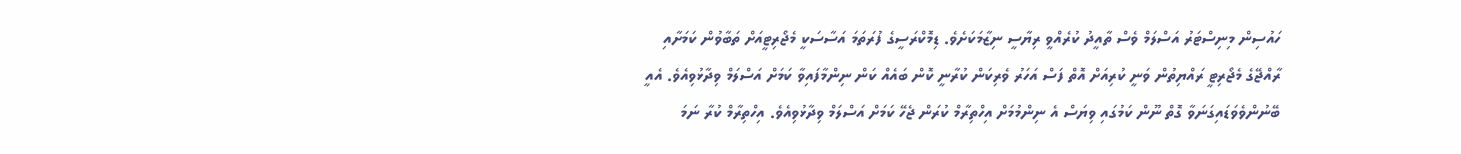ހައުސިން މިނިސްޓަރު އަސްލަމް ވެސް ތާއީދު ކުރެއްވީ ރިޔާސީ ނިޒާމަކަށެވެ. ޑިމޮކްރަސީގެ ފުރަތަމަ އަސާސަކީ މެޖޯރިޓީއަށް ތަބާވުން ކަމަށާއި ރާއްޖޭގެ މެޖޯރިޓީ ރައްޔިތުން ވަނީ ކުރިއަށް އޮތް ފަސް އަހަރު ވެރިކަން ކުރާނީ ކޮން ބައެއް ކަން ނިންމާފައިވާ ކަމަށް އަސްލަމް ވިދާޅުވިއެވެ. އެއީ ބޭނުންވެވަޑައިގަނަވާ ގޮތް ނޫން ކަމުގައި ވިޔަސް އެ ނިންމުމަށް އިހްތިރާމް ކުރަން ޖެހޭ ކަމަށް އަސްލަމް ވިދާޅުވިއެވެ. އިހްތިރާމް ކުރާ ނަމަ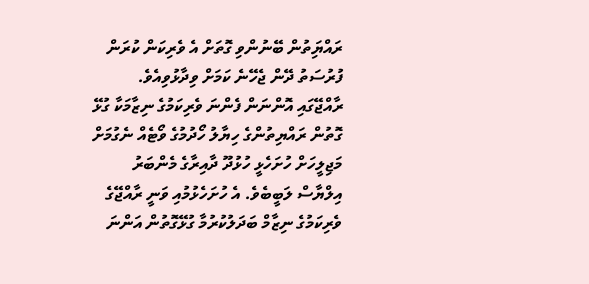ރައްޔަިތުން ބޭނުންވި ގޮތަށް އެ ވެރިކަން ކުރަން ފުރުސަތު ދޭން ޖެހޭނެ ކަމަށް ވިދާޅުވިއެވެ.
ރާއްޖޭގައި އޮންނަން ފެންނަ ވެރިކަމުގެ ނިޒާމަކާ ގުޅޭ ގޮތުން ރައްޔިތުންގެ ހިޔާލު ހޯދުމުގެ ވޯޓެއް ނެގުމަށް މަޖިލީހަށް ހުށަހެޅީ ހުޅުދޫ ދާއިރާގެ މެންބަރު އިލްޔާސް ލަބީބެވެ. އެ ހުށަހެޅުމުއި ވަނީ ރާއްޖޭގެ ވެރިކަމުގެ ނިޒާމް ބަދަލުކުރުމާ ގުޅޭގޮތުން އަންނަ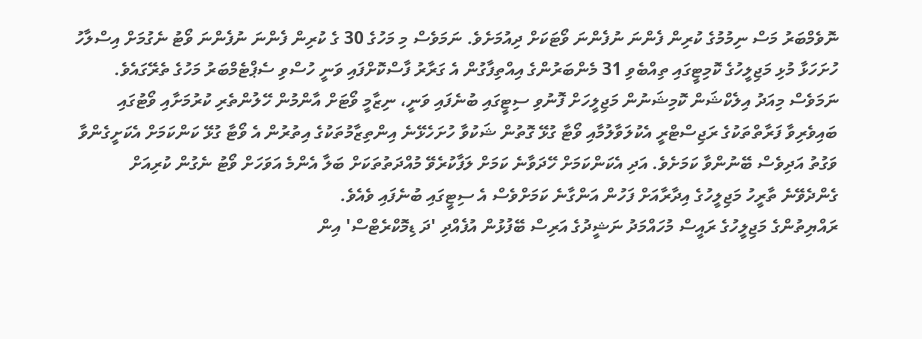ނޮވެމްބަރު މަސް ނިމުމުގެ ކުރިން ފެންނަ ނުފެންނަ ވޯޓަކަށް ދިއުމަށެވެ. ނަމަވެސް މި މަހުގެ 30 ގެ ކުރިން ފެންނަ ނުފެންނަ ވޯޓު ނެގުމަށް އިސްލާހު ހުށަހަޅާ މުޅި މަޖިލީހުގެ ކޮމިޓީގައި ތިއްބެވި 31 މެންބަރުންގެ އިއްތިފާގުން އެ ގަރާރު ފާސްކޮށްފައި ވަނީ ހުސްވި ސެޕްޓެމްބަރު މަހުގެ ތެރޭގައެވެ.
ނަމަވެސް މިއަދު އިލެކްޝަން ކޮމިޝަނުން މަޖިލީހަށް ފޮނުވި ސިޓީގައި ބުނެފައި ވަނީ، ނިޒާމީ ވޯޓަށް އާންމުން ހޭލުންތެރި ކުރުމަށާއި ވޯޓުގައި ބައިވެރިވާ ފަރާތްތަކުގެ ރަޖިސްޓްރީ އެކުލަވާލުމާއި ވޯޓާ ގުޅޭ ގޮތުން ޝަކުވާ ހުށަހެޅޭނެ އިންތިޒާމުތަކުގެ އިތުރުން އެ ވޯޓާ ގުޅޭ ކަންކަމަށް އެކަށީގެންވާ ވަގުތު އަދިވެސް ބޭނުންވާ ކަމަށެވެ. އަދި އެކަންކަމަށް ހޭދަވާނެ ކަމަށް ލަފާކުރެވޭ މުއްދަތުތަކަށް ބަލާ އެންމެ އަވަހަށް ވޯޓު ނެގުން ކުރިއަށް ގެންދެވޭނެ ތާރީހު މަޖިލީހުގެ އިދާރާއަށް ފަހުން އަންގާނެ ކަމަށްވެސް އެ ސިޓީގައި ބުނެފައި ވެއެވެ.
ރައްޔިތުންގެ މަޖިލީހުގެ ރައީސް މުހައްމަދު ނަޝީދުގެ އަރިސް ބޭފުޅުން އުފެއްދި 'ދަ ޑިމޮކްރެޓްސް' އިން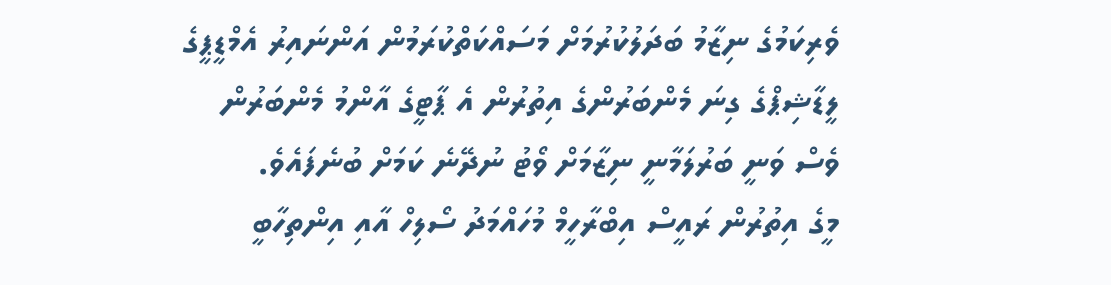ވެރިކަމުގެ ނިޒާމު ބަދަލުކުރުމަށް މަސައްކަތްކުރަމުން އަންނައިރު އެމްޑީޕީގެ ލީޑާޝިޕްގެ ގިނަ މެންބަރުންގެ އިތުރުން އެ ޕާޓީގެ އާންމު މެންބަރުން ވެސް ވަނީ ބަރުލަމާނީ ނިޒާމަށް ވޯޓު ނުދޭނެ ކަމަށް ބުނެފައެވެ.
މީގެ އިތުރުން ރައީސް އިބްރާހީމް މުހައްމަދު ސޯލިހް އާއި އިންތިހާބީ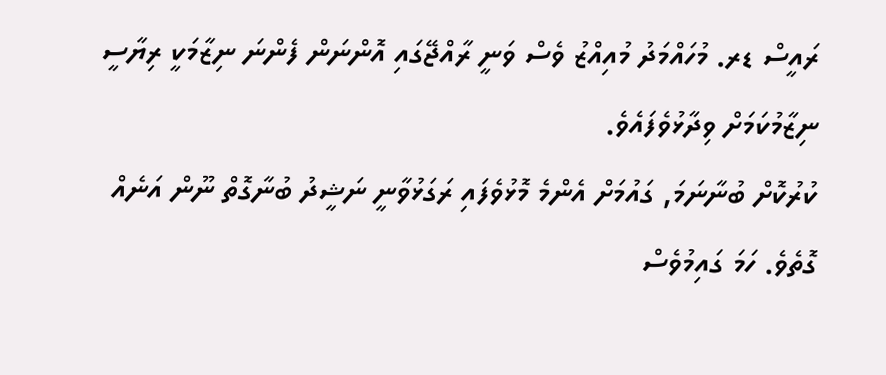ރައީސް ޑރ. މުހައްމަދު މުއިއްޒު ވެސް ވަނީ ރާއްޖޭގައި އޮންނަން ފެންނަ ނިޒާމަކީ ރިޔާސީ ނިޒާމުކަމަށް ވިދާޅުވެފައެވެ.
ކުރުކޮށް ބުނާނަމަ, ގައުމަށް އެންމެ މޮޅުވެފައި ރަގަޅުވާނީ ނަޝީދު ބުނާގޮތް ނޫން އަނެއް ގޮތެވެ. ހަމަ ގައިމުވެސް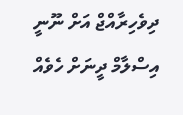ދިވެހިރާއްޖް އަށް ނޫނީ އިސްލާމް ދީނަށް ހެވެއް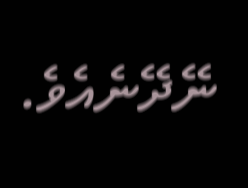ނޭދޭނެއެވެ.